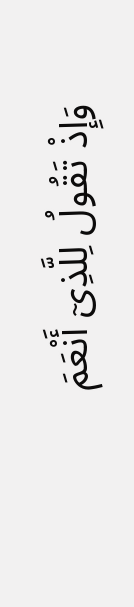وَإِذْ تَقُولُ لِلَّذِىٓ أَنْعَمَ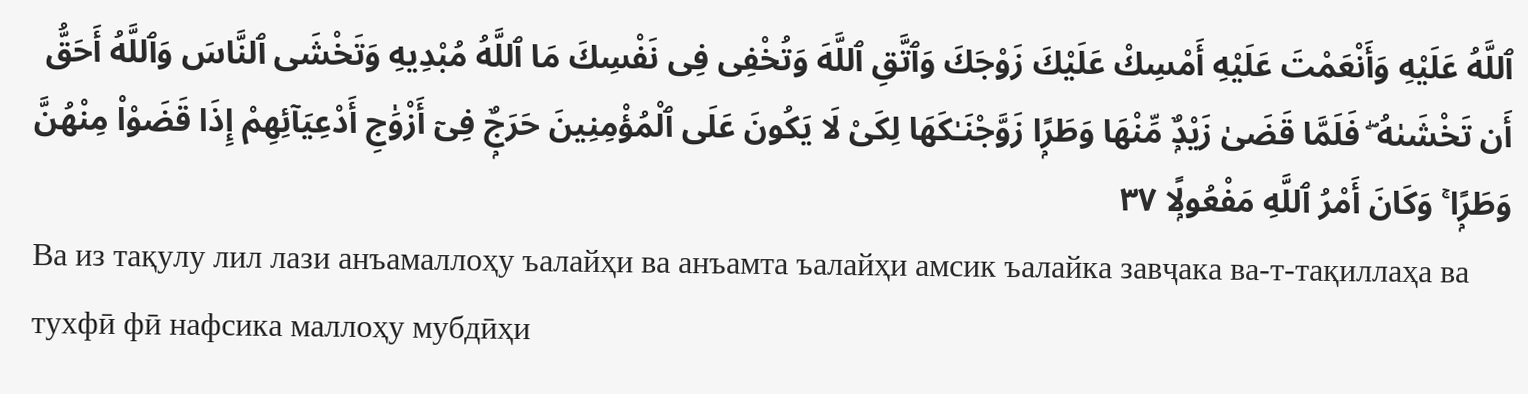ٱللَّهُ عَلَيْهِ وَأَنْعَمْتَ عَلَيْهِ أَمْسِكْ عَلَيْكَ زَوْجَكَ وَٱتَّقِ ٱللَّهَ وَتُخْفِى فِى نَفْسِكَ مَا ٱللَّهُ مُبْدِيهِ وَتَخْشَى ٱلنَّاسَ وَٱللَّهُ أَحَقُّ أَن تَخْشَىٰهُ ۖ فَلَمَّا قَضَىٰ زَيْدٌۭ مِّنْهَا وَطَرًۭا زَوَّجْنَـٰكَهَا لِكَىْ لَا يَكُونَ عَلَى ٱلْمُؤْمِنِينَ حَرَجٌۭ فِىٓ أَزْوَٰجِ أَدْعِيَآئِهِمْ إِذَا قَضَوْا۟ مِنْهُنَّ وَطَرًۭا ۚ وَكَانَ أَمْرُ ٱللَّهِ مَفْعُولًۭا ٣٧
Ва из тақулу лил лази анъамаллоҳу ъалайҳи ва анъамта ъалайҳи амсик ъалайка завҷака ва-т-тақиллаҳа ва тухфӣ фӣ нафсика маллоҳу мубдӣҳи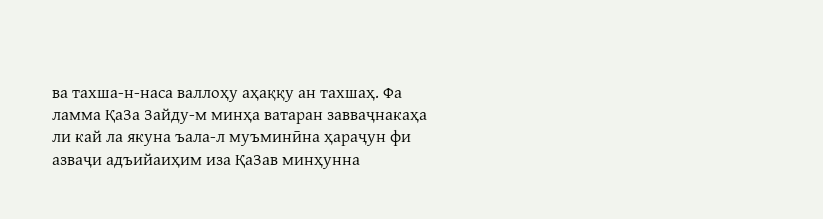ва тахша-н-наса валлоҳу аҳаққу ан тахшаҳ. Фа ламма ҚаЗа Зайду-м минҳа ватаран завваҷнакаҳа ли кай ла якуна ъала-л муъминӣна ҳараҷун фи азваҷи адъийаиҳим иза ҚаЗав минҳунна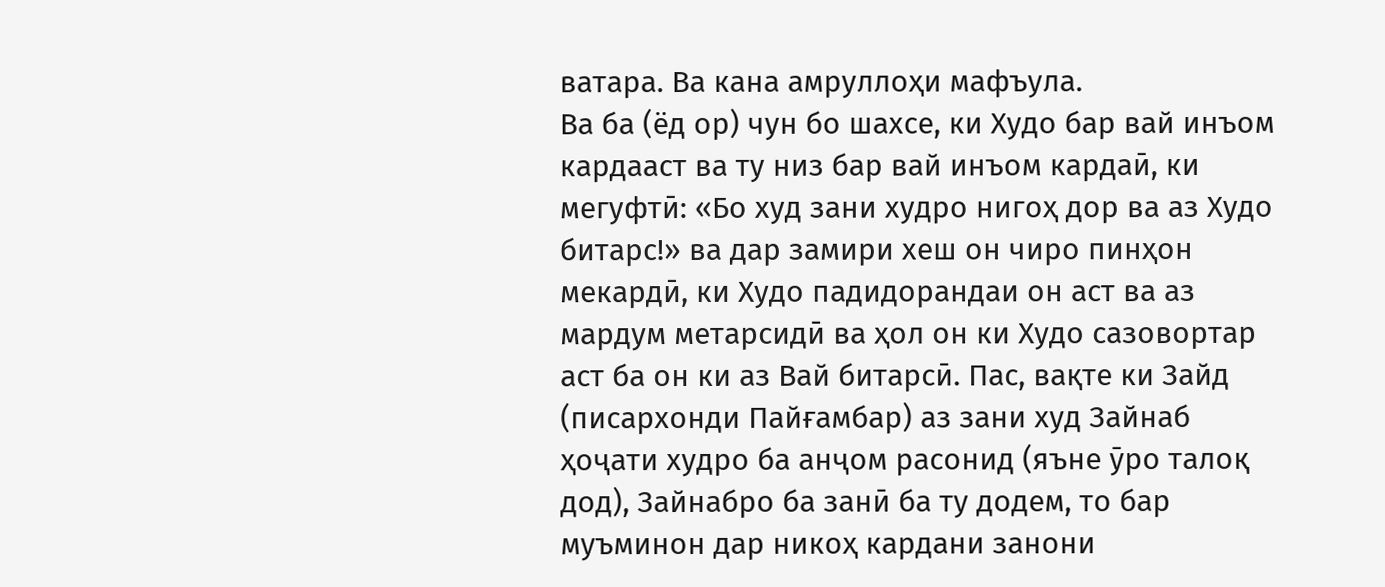ватара. Ва кана амруллоҳи мафъула.
Ва ба (ёд ор) чун бо шахсе, ки Худо бар вай инъом кардааст ва ту низ бар вай инъом кардаӣ, ки мегуфтӣ: «Бо худ зани худро нигоҳ дор ва аз Худо битарс!» ва дар замири хеш он чиро пинҳон мекардӣ, ки Худо падидорандаи он аст ва аз мардум метарсидӣ ва ҳол он ки Худо сазовортар аст ба он ки аз Вай битарсӣ. Пас, вақте ки Зайд (писархонди Пайғамбар) аз зани худ Зайнаб ҳоҷати худро ба анҷом расонид (яъне ӯро талоқ дод), Зайнабро ба занӣ ба ту додем, то бар муъминон дар никоҳ кардани занони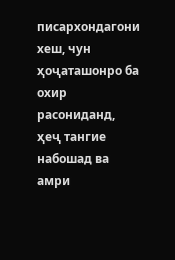писархондагони хеш, чун ҳоҷаташонро ба охир расониданд, ҳеҷ тангие набошад ва амри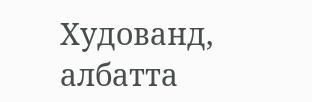Худованд, албатта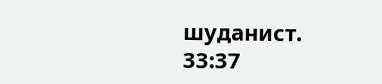шуданист.
33:37